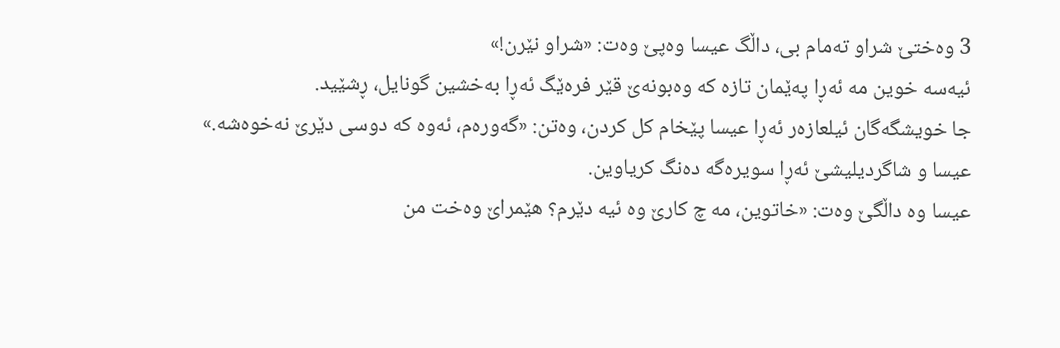3 وەختێ شراو تەمام بی، داڵگ عیسا وەپێ وەت: «شراو نێرن!»
ئیەسه خوین مه ئەڕا پەێمان تازه که وەبونەێ قێر فرەێگ ئەڕا بەخشین گونایل، ڕشێید.
جا خویشگەگان ئیلعازەر ئەڕا عیسا پێخام کل کردن، وەتن: «گەورەم، ئەوه که دوسی دێرێ نەخوەشه.»
عیسا و شاگردیلیشێ ئەڕا سویرەگه دەنگ کریاوین.
عیسا وه داڵگێ وەت: «خاتوین، مه چ کارێ وه ئیه دێرم؟ هێمراێ وەخت من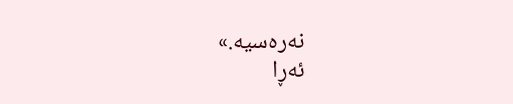نەرەسیه.»
ئەڕا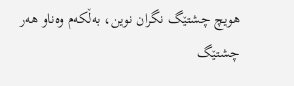هویچ چشتێگ نگران نوین، بەڵکەم وەناو هەر چشتێگ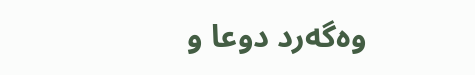وەگەرد دوعا و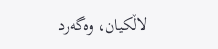لاڵکیان، وەگەرد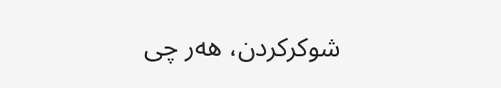شوکرکردن، هەر چی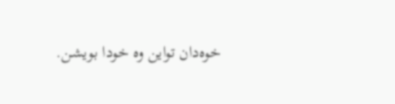خوەدان تواین وه خودا بویشن.